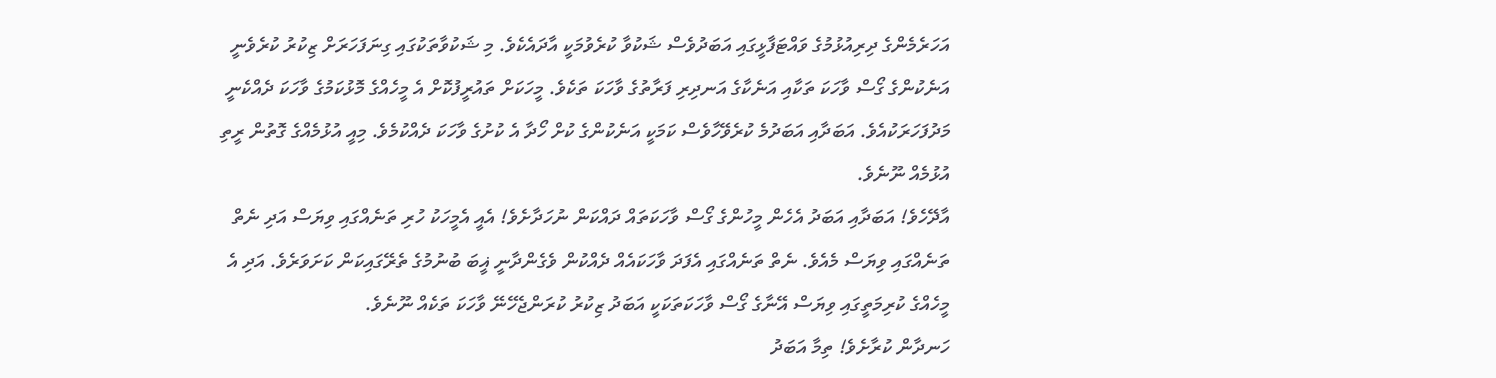އަހަރެމެންގެ ދިރިއުޅުމުގެ ވައްޓަފާޅީގައި އަބަދުވެސް ޝަކުވާ ކުރެވުމަކީ އާދައެކެވެ. މި ޝަކުވާތަކުގައި ގިނަފަހަރަށް ޒިކުރު ކުރެވެނީ އަނެކުންގެ ގޯސް ވާހަކަ ތަކާއި އަނެކާގެ އަނދިރި ފަރާތުގެ ވާހަކަ ތަކެވެ. މީހަކަށް ތައުރީފުކޮށް އެ މީހެއްގެ މޮޅުކަމުގެ ވާހަކަ ދެއްކެނީ މަދުފަހަރަކުއެވެ. އަބަދާއި އަބަދުމެ ކުރެވޭހާވެސް ކަމަކީ އަނެކުންގެ ކުށް ހޯދާ އެ ކުށުގެ ވާހަކަ ދެއްކުމެވެ. މިއީ އުޅުމެއްގެ ގޮތުން ރީތި އުޅުމެއް ނޫނެވެ.
އާދޭހެވެ! އަބަދާއި އަބަދު އެހެން މީހުންގެ ގޯސް ވާހަކަތައް ދައްކަން ނުހަދާށެވެ! އެއީ އެމީހަކު ހުރި ތަނެއްގައި ވިޔަސް އަދި ނެތް ތަނެއްގައި ވިޔަސް މެއެވެ. ނެތް ތަނެއްގައި އެފަދަ ވާހަކައެއް ދެއްކުން ވެގެންދާނީ ޣީބަ ބުނުމުގެ ތެރޭގައިކަން ކަށަވަރެވެ. އަދި އެ މީހެއްގެ ކުރިމަތީގައި ވިޔަސް އޭނާގެ ގޯސް ވާހަކަތަކަކީ އަބަދު ޒިކުރު ކުރަންޖެހޭނޭ ވާހަކަ ތަކެއް ނޫނެވެ.
ހަނދާން ކުރާށެވެ! ތިމާ އަބަދު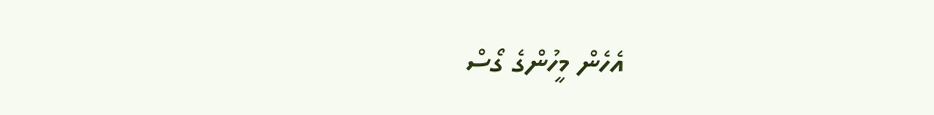އެހެން މީހުންގެ ގޯސް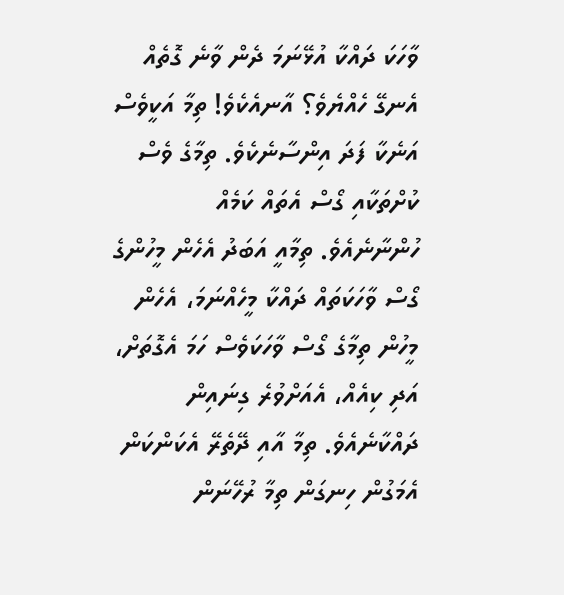ވާހަކަ ދައްކާ އުޅޭނަމަ ދެން ވާނެ ގޮތެއް އެނގޭ ހެއްޔެވެ؟ އާނއެކެވެ! ތިމާ އަކީވެސް އަނެކާ ފަދަ އިންސާނެކެވެ. ތިމާގެ ވެސް ކުށްތަކާއި ގޯސް އެތައް ކަމެއް ހުންނާނެއެވެ. ތިމާއީ އަބަދު އެހެން މީހުންގެ ގޯސް ވާހަކަތައް ދައްކާ މީހެއްނަމަ، އެހެން މީހުން ތިމާގެ ގޯސް ވާހަކަވެސް ހަމަ އެގޮތަށް، އަދި ކިއެއް، އެއަށްވުރެ ގިނައިން ދައްކާނެއެވެ. ތިމާ އާއި ދޭތެރޭ އެކަންކަން އެމަގުން ހިނގަން ތިމާ ރުހޭނަން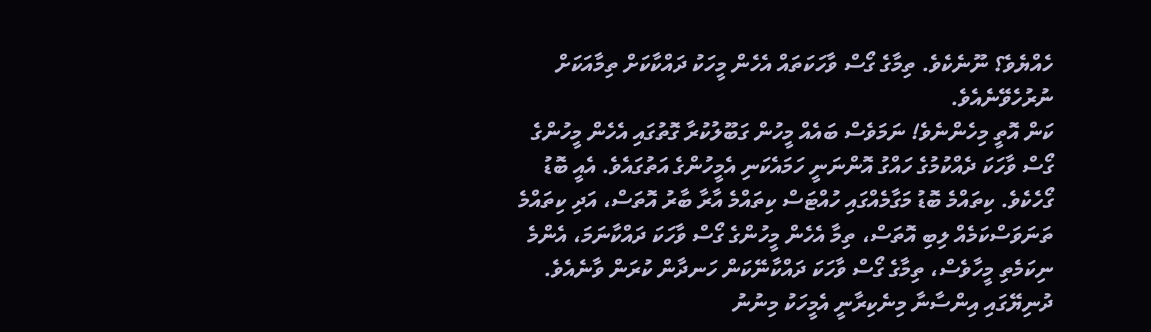ހެއްޔެވެ؟ ނޫނެކެވެ. ތިމާގެ ގޯސް ވާހަކަތައް އެހެން މީހަކު ދައްކާކަށް ތިމާއަކަށް ނުރުހެވޭނެއެވެ.
ކަން އޮތީ މިހެންނެވެ! ނަމަވެސް ބައެއް މީހުން ގަބޫލުކުރާ ގޮތުގައި އެހެން މީހުންގެ ގޯސް ވާހަކަ ދެއްކުމުގެ ހައްގު އޮންނަނީ ހަމައެކަނި އެމީހުންގެ އަތުގައެވެ. އެއީ ބޮޑު ގޯހެކެވެ. ކިތައްމެ ބޮޑު މަގާމެއްގައި ހުއްޓަސް ކިތައްމެ އާރާ ބާރު އޮތަސް، އަދި ކިތައްމެ ތަނަވަސްކަމެއް ލިބި އޮތަސް، ތިމާ އެހެން މީހުންގެ ގޯސް ވާހަކަ ދައްކާނަމަ، އެންމެ ނިކަމެތި މީހާވެސް، ތިމާގެ ގޯސް ވާހަކަ ދައްކާނޭކަން ހަނދާން ކުރަން ވާނެއެވެ. ދުނިޔޭގައި އިންސާނާ މިނެކިރާނީ އެމީހަކު މިނުނު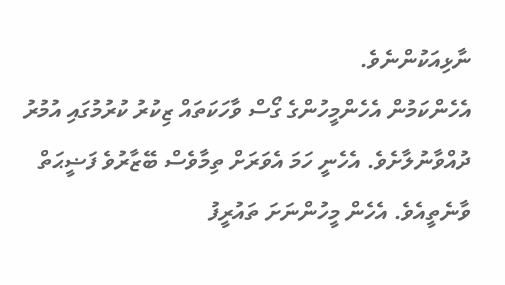ނާޅިއަކުންނެވެ.
އެހެންކަމުން އެހެންމީހުންގެ ގޯސް ވާހަކަތައް ޒިކުރު ކުރުމުގައި އުމުރު ދުއްވާނުލާށެވެ. އެހެނީ ހަމަ އެވަރަށް ތިމާވެސް ބޭޒާރުވެ ފަޟީޙަތް ވާނެތީއެވެ. އެހެން މީހުންނަށަ ތައުރީފު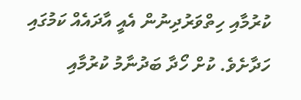ކުރުމާއި ހިތްވަރުދިނުން އެއީ އާދައެއް ކަމުގައި ހަދާށެވެ. ކުށް ހޯދާ ބަދުނާމު ކުރުމާއި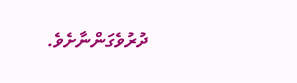ދުރުވެގަންނާށެވެ.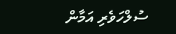ސުލްހަވެރި އަމާން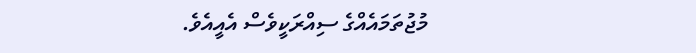މުޖުތަމައެއްގެ ސިއްރަކީވެސް އެއީއެވެ.